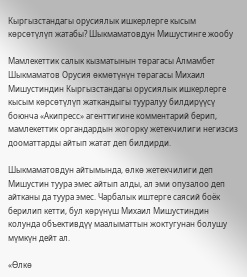Кыргызстандагы орусиялык ишкерлерге кысым көрсөтүлүп жатабы? Шыкмаматовдун Мишустинге жообу

Мамлекеттик салык кызматынын төрагасы Алмамбет Шыкмаматов Орусия өкмөтүнүн төрагасы Михаил Мишустиндин Кыргызстандагы орусиялык ишкерлерге кысым көрсөтүлүп жаткандыгы тууралуу билдирүүсү боюнча «Акипресс» агенттигине комментарий берип, мамлекеттик органдардын жогорку жетекчилиги негизсиз дооматтарды айтып жатат деп билдирди.

Шыкмаматовдун айтымында, өлкө жетекчилиги деп Мишустин туура эмес айтып алды, ал эми опузалоо деп айтканы да туура эмес. Чарбалык иштерге саясий боёк берилип кетти, бул көрүнүш Михаил Мишустиндин колунда объективдүү маалыматтын жоктугунан болушу мүмкүн дейт ал.

«Өлкө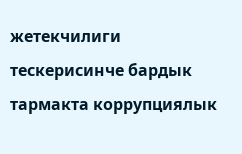жетекчилиги тескерисинче бардык тармакта коррупциялык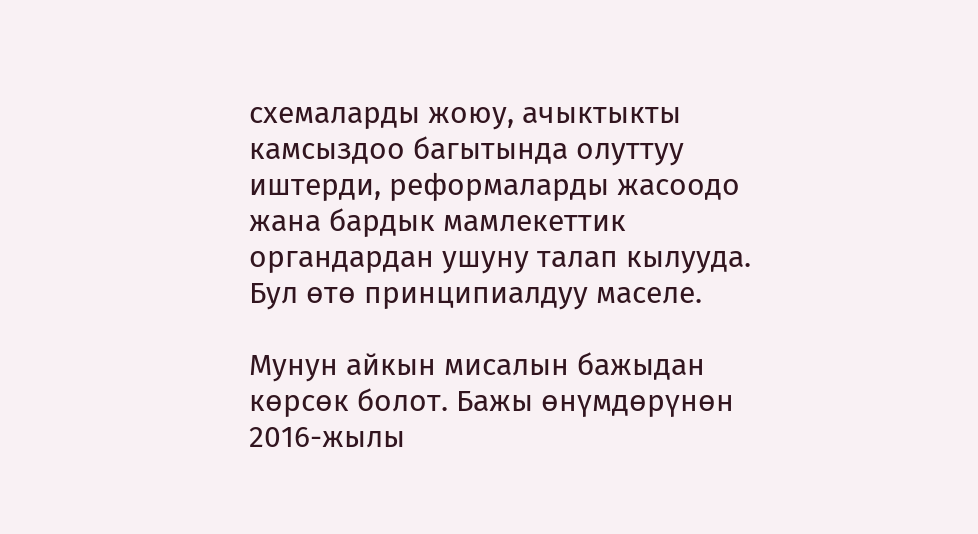схемаларды жоюу, ачыктыкты камсыздоо багытында олуттуу иштерди, реформаларды жасоодо жана бардык мамлекеттик органдардан ушуну талап кылууда. Бул өтө принципиалдуу маселе.

Мунун айкын мисалын бажыдан көрсөк болот. Бажы өнүмдөрүнөн 2016-жылы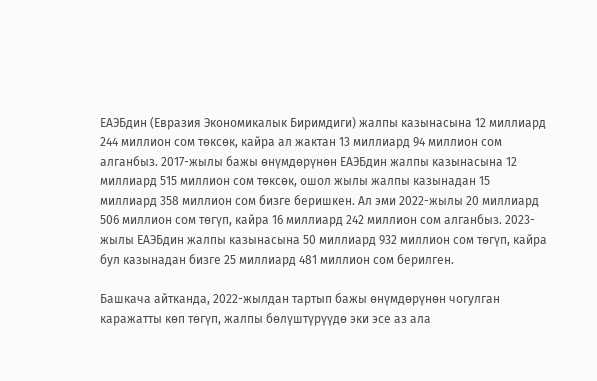ЕАЭБдин (Евразия Экономикалык Биримдиги) жалпы казынасына 12 миллиард 244 миллион сом төксөк, кайра ал жактан 13 миллиард 94 миллион сом алганбыз. 2017-жылы бажы өнүмдөрүнөн ЕАЭБдин жалпы казынасына 12 миллиард 515 миллион сом төксөк, ошол жылы жалпы казынадан 15 миллиард 358 миллион сом бизге беришкен. Ал эми 2022-жылы 20 миллиард 506 миллион сом төгүп, кайра 16 миллиард 242 миллион сом алганбыз. 2023-жылы ЕАЭБдин жалпы казынасына 50 миллиард 932 миллион сом төгүп, кайра бул казынадан бизге 25 миллиард 481 миллион сом берилген.

Башкача айтканда, 2022-жылдан тартып бажы өнүмдөрүнөн чогулган каражатты көп төгүп, жалпы бөлүштүрүүдө эки эсе аз ала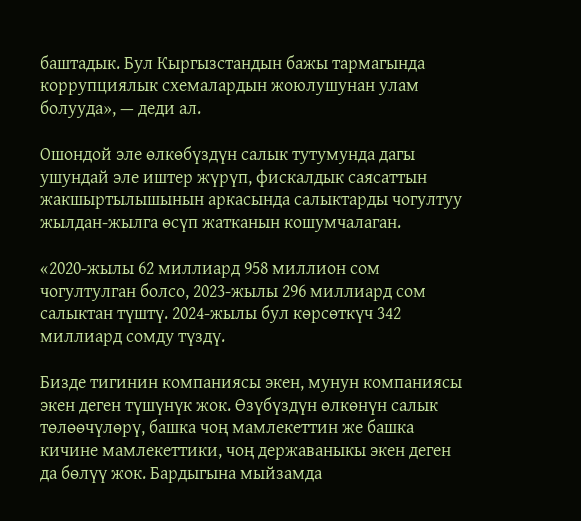баштадык. Бул Кыргызстандын бажы тармагында коррупциялык схемалардын жоюлушунан улам болууда», — деди ал.

Ошондой эле өлкөбүздүн салык тутумунда дагы ушундай эле иштер жүрүп, фискалдык саясаттын жакшыртылышынын аркасында салыктарды чогултуу жылдан-жылга өсүп жатканын кошумчалаган.

«2020-жылы 62 миллиард 958 миллион сом чогултулган болсо, 2023-жылы 296 миллиард сом салыктан түштү. 2024-жылы бул көрсөткүч 342 миллиард сомду түздү.

Бизде тигинин компаниясы экен, мунун компаниясы экен деген түшүнүк жок. Өзүбүздүн өлкөнүн салык төлөөчүлөрү, башка чоң мамлекеттин же башка кичине мамлекеттики, чоң державаныкы экен деген да бөлүү жок. Бардыгына мыйзамда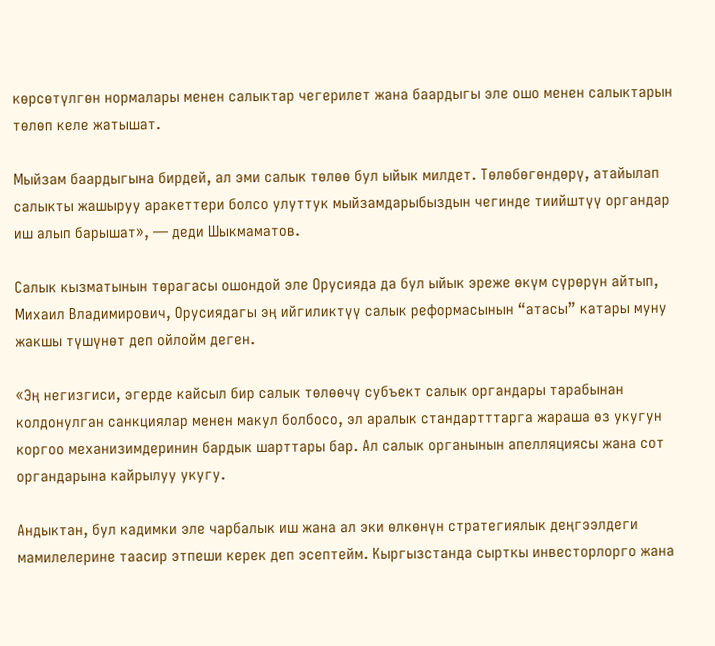көрсөтүлгөн нормалары менен салыктар чегерилет жана баардыгы эле ошо менен салыктарын төлөп келе жатышат.

Мыйзам баардыгына бирдей, ал эми салык төлөө бул ыйык милдет. Төлөбөгөндөрү, атайылап салыкты жашыруу аракеттери болсо улуттук мыйзамдарыбыздын чегинде тиийштүү органдар иш алып барышат», — деди Шыкмаматов.

Салык кызматынын төрагасы ошондой эле Орусияда да бул ыйык эреже өкүм сүрөрүн айтып, Михаил Владимирович, Орусиядагы эң ийгиликтүү салык реформасынын “атасы” катары муну жакшы түшүнөт деп ойлойм деген.

«Эң негизгиси, эгерде кайсыл бир салык төлөөчү субъект салык органдары тарабынан колдонулган санкциялар менен макул болбосо, эл аралык стандартттарга жараша өз укугун коргоо механизимдеринин бардык шарттары бар. Ал салык органынын апелляциясы жана сот органдарына кайрылуу укугу.

Андыктан, бул кадимки эле чарбалык иш жана ал эки өлкөнүн стратегиялык деңгээлдеги мамилелерине таасир этпеши керек деп эсептейм. Кыргызстанда сырткы инвесторлорго жана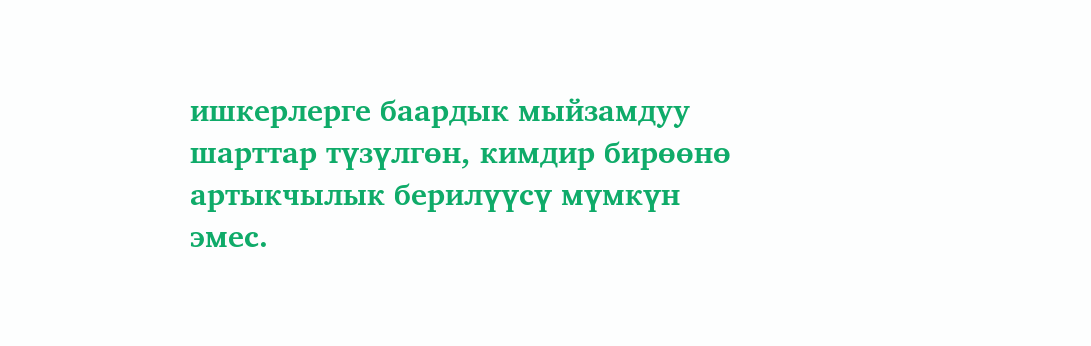ишкерлерге баардык мыйзамдуу шарттар түзүлгөн, кимдир бирөөнө артыкчылык берилүүсү мүмкүн эмес.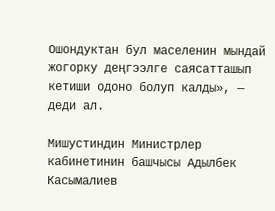Ошондуктан бул маселенин мындай жогорку деңгээлге саясатташып кетиши одоно болуп калды», — деди ал.

Мишустиндин Министрлер кабинетинин башчысы Адылбек Касымалиев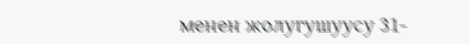менен жолугушуусу 31-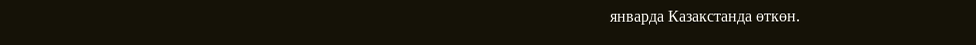январда Казакстанда өткөн.